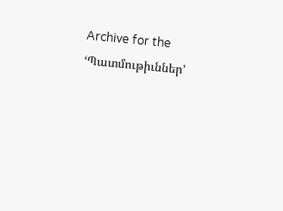Archive for the ‘Պատմութիւններ’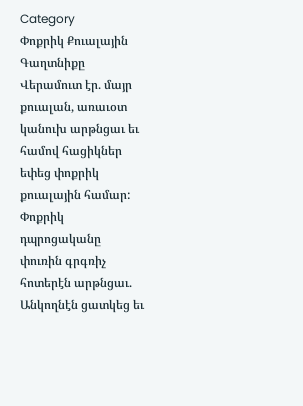Category
Փոքրիկ Քուալային Գաղտնիքը
Վերամուտ էր. մայր քուալան, առաւօտ կանուխ արթնցաւ եւ համով հացիկներ եփեց փոքրիկ քուալային համար: Փոքրիկ դպրոցականը փուռին գրգռիչ հոտերէն արթնցաւ. Անկողնէն ցատկեց եւ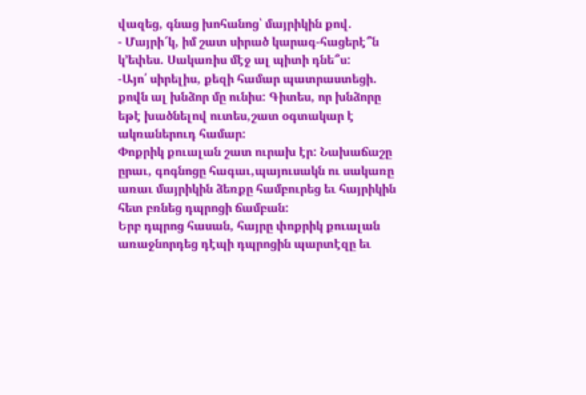վազեց, գնաց խոհանոց՝ մայրիկին քով.
- Մայրի՜կ, իմ շատ սիրած կարագ-հացերէ՞ն կ’եփես. Սակառիս մէջ ալ պիտի դնե՞ս:
-Այո՛ սիրելիս, քեզի համար պատրաստեցի. քովն ալ խնձոր մը ունիս: Գիտես, որ խնձորը եթէ խածնելով ուտես,շատ օգտակար է ակռաներուդ համար:
Փոքրիկ քուալան շատ ուրախ էր: Նախաճաշը ըրաւ, գոգնոցը հագաւ,պայուսակն ու սակառը առաւ մայրիկին ձեռքը համբուրեց եւ հայրիկին հետ բռնեց դպրոցի ճամբան:
Երբ դպրոց հասան, հայրը փոքրիկ քուալան առաջնորդեց դէպի դպրոցին պարտէզը եւ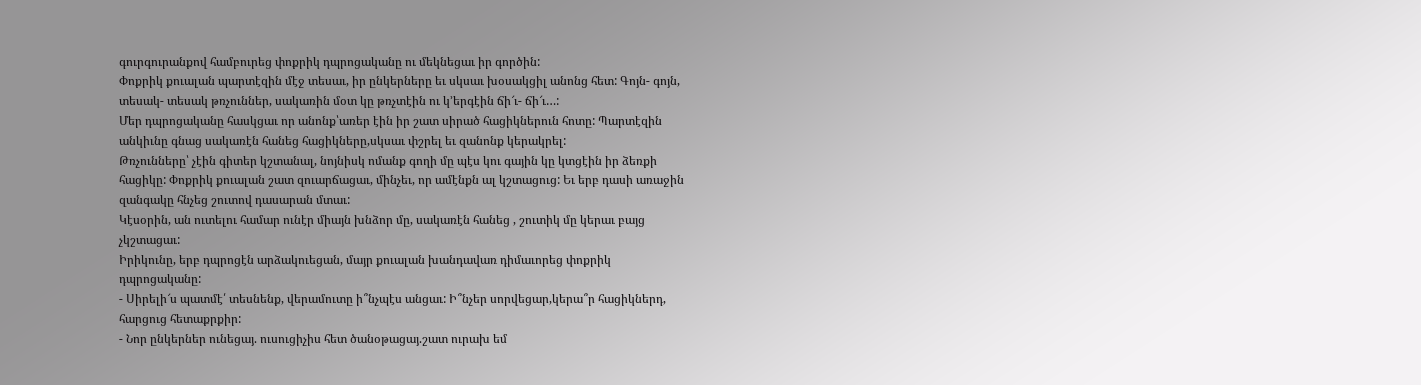գուրգուրանքով համբուրեց փոքրիկ դպրոցականը ու մեկնեցաւ իր գործին:
Փոքրիկ քուալան պարտէզին մէջ տեսաւ, իր ընկերները եւ սկսաւ խօսակցիլ անոնց հետ: Գոյն- գոյն, տեսակ- տեսակ թռչուններ, սակառին մօտ կը թռչտէին ու կ’երգէին ճի՜ւ- ճի՜ւ…:
Մեր դպրոցականը հասկցաւ որ անոնք՝առեր էին իր շատ սիրած հացիկներուն հոտը: Պարտէզին անկիւնը գնաց սակառէն հանեց հացիկները,սկսաւ փշրել եւ զանոնք կերակրել:
Թռչունները՝ չէին գիտեր կշտանալ, նոյնիսկ ոմանք գողի մը պէս կու գային կը կտցէին իր ձեռքի հացիկը: Փոքրիկ քուալան շատ զուարճացաւ, մինչեւ, որ ամէնքն ալ կշտացուց: Եւ երբ դասի առաջին զանգակը հնչեց շուտով դասարան մտաւ:
Կէսօրին, ան ուտելու համար ունէր միայն խնձոր մը, սակառէն հանեց , շուտիկ մը կերաւ բայց չկշտացաւ:
Իրիկունը, երբ դպրոցէն արձակուեցան, մայր քուալան խանդավառ դիմաւորեց փոքրիկ դպրոցականը:
- Սիրելի՜ս պատմէ՛ տեսնենք, վերամուտը ի՞նչպէս անցաւ: Ի՞նչեր սորվեցար,կերա՞ր հացիկներդ, հարցուց հետաքրքիր:
- Նոր ընկերներ ունեցայ. ուսուցիչիս հետ ծանօթացայ.շատ ուրախ եմ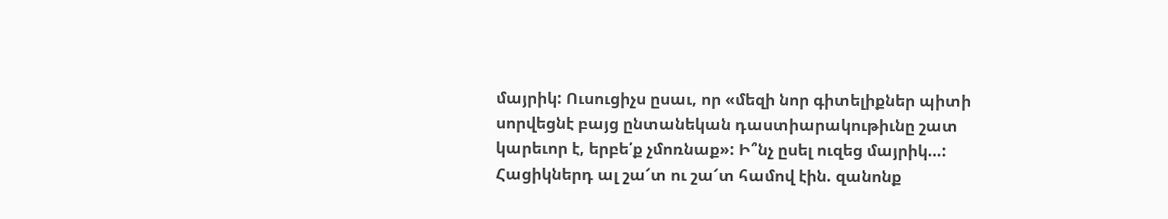մայրիկ: Ուսուցիչս ըսաւ, որ «մեզի նոր գիտելիքներ պիտի սորվեցնէ բայց ընտանեկան դաստիարակութիւնը շատ կարեւոր է, երբե՛ք չմոռնաք»: Ի՞նչ ըսել ուզեց մայրիկ…: Հացիկներդ ալ շա՜տ ու շա՜տ համով էին. զանոնք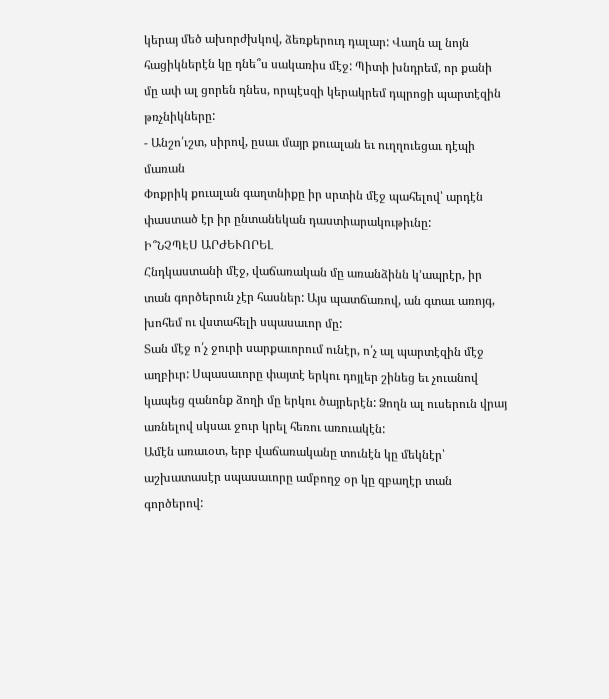կերայ մեծ ախորժխկով, ձեռքերուդ դալար: Վաղն ալ նոյն հացիկներէն կը դնե՞ս սակառիս մէջ: Պիտի խնդրեմ, որ քանի մը ափ ալ ցորեն դնես, որպէսզի կերակրեմ դպրոցի պարտէզին թռչնիկները:
- Անշո՛ւշտ, սիրով, ըսաւ մայր քուալան եւ ուղղուեցաւ դէպի մառան
Փոքրիկ քուալան գաղտնիքը իր սրտին մէջ պահելով՝ արդէն փաստած էր իր ընտանեկան դաստիարակութիւնը:
Ի՞ՆՉՊԷՍ ԱՐԺԵՒՈՐԵԼ
Հնդկաստանի մէջ, վաճառական մը առանձինն կ’ապրէր, իր տան գործերուն չէր հասներ: Այս պատճառով, ան գտաւ առոյգ, խոհեմ ու վստահելի սպասաւոր մը:
Տան մէջ ո՛չ ջուրի սարքաւորում ունէր, ո՛չ ալ պարտէզին մէջ աղբիւր: Սպասաւորը փայտէ երկու դոյլեր շինեց եւ չուանով կապեց զանոնք ձողի մը երկու ծայրերէն: Ձողն ալ ուսերուն վրայ առնելով սկսաւ ջուր կրել հեռու առուակէն:
Ամէն առաւօտ, երբ վաճառականը տունէն կը մեկնէր՝ աշխատասէր սպասաւորը ամբողջ օր կը զբաղէր տան գործերով: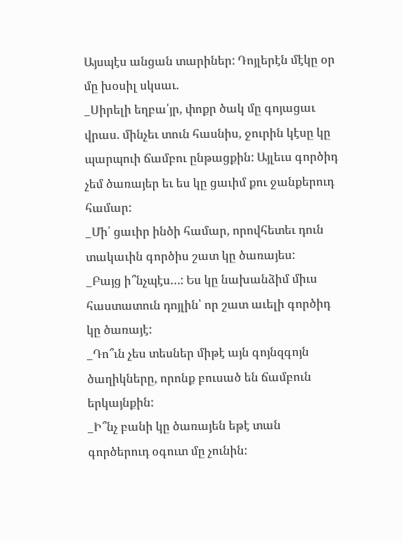Այսպէս անցան տարիներ: Դոյլերէն մէկը օր մը խօսիլ սկսաւ.
_Սիրելի եղբա՛յր, փոքր ծակ մը գոյացաւ վրաս. մինչեւ տուն հասնիս, ջուրին կէսը կը պարպուի ճամբու ընթացքին: Այլեւս գործիդ չեմ ծառայեր եւ ես կը ցաւիմ քու ջանքերուդ համար:
_Մի՛ ցաւիր ինծի համար, որովհետեւ դուն տակաւին գործիս շատ կը ծառայես:
_Բայց ի՞նչպէս…: Ես կը նախանձիմ միւս հաստատուն դոյլին՝ որ շատ աւելի գործիդ կը ծառայէ:
_Դո՞ւն չես տեսներ միթէ այն գոյնզգոյն ծաղիկները, որոնք բուսած են ճամբուն երկայնքին:
_Ի՞նչ բանի կը ծառայեն եթէ տան գործերուդ օգուտ մը չունին: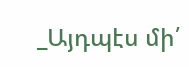_Այդպէս մի՛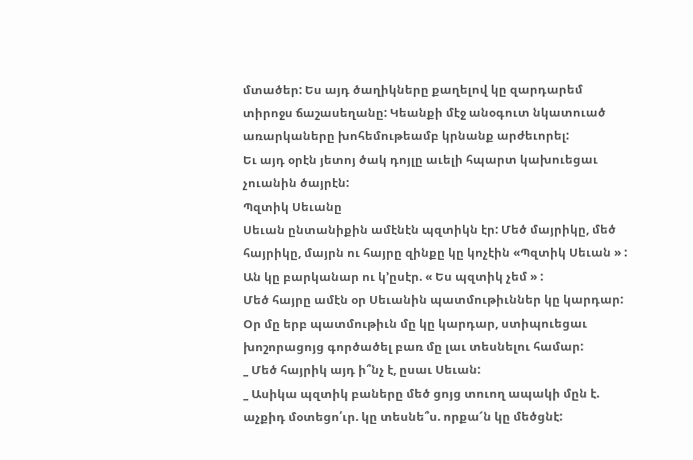մտածեր: Ես այդ ծաղիկները քաղելով կը զարդարեմ տիրոջս ճաշասեղանը: Կեանքի մէջ անօգուտ նկատուած առարկաները խոհեմութեամբ կրնանք արժեւորել:
Եւ այդ օրէն յետոյ ծակ դոյլը աւելի հպարտ կախուեցաւ չուանին ծայրէն:
Պզտիկ Սեւանը
Սեւան ընտանիքին ամէնէն պզտիկն էր: Մեծ մայրիկը, մեծ հայրիկը, մայրն ու հայրը զինքը կը կոչէին «Պզտիկ Սեւան » : Ան կը բարկանար ու կ’ըսէր. « Ես պզտիկ չեմ » :
Մեծ հայրը ամէն օր Սեւանին պատմութիւններ կը կարդար: Օր մը երբ պատմութիւն մը կը կարդար, ստիպուեցաւ խոշորացոյց գործածել բառ մը լաւ տեսնելու համար:
_ Մեծ հայրիկ այդ ի՞նչ է, ըսաւ Սեւան:
_ Ասիկա պզտիկ բաները մեծ ցոյց տուող ապակի մըն է. աչքիդ մօտեցո՛ւր. կը տեսնե՞ս. որքա՜ն կը մեծցնէ: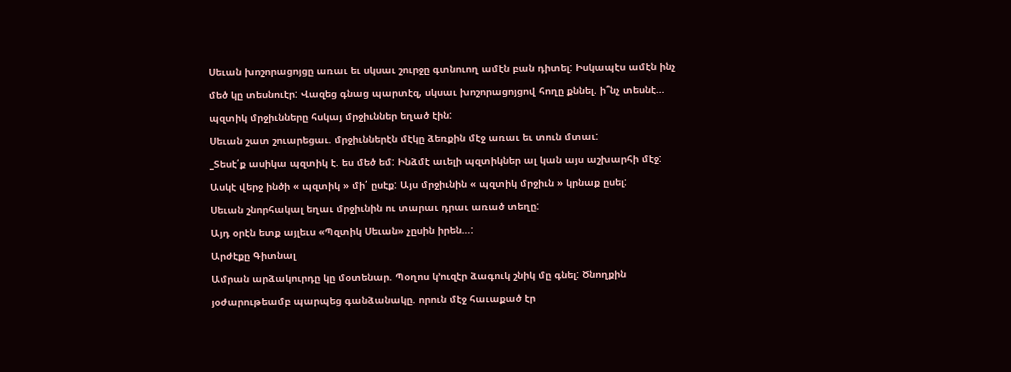Սեւան խոշորացոյցը առաւ եւ սկսաւ շուրջը գտնուող ամէն բան դիտել: Իսկապէս ամէն ինչ մեծ կը տեսնուէր: Վազեց գնաց պարտէզ, սկսաւ խոշորացոյցով հողը քննել. ի՞նչ տեսնէ… պզտիկ մրջիւնները հսկայ մրջիւններ եղած էին:
Սեւան շատ շուարեցաւ. մրջիւններէն մէկը ձեռքին մէջ առաւ եւ տուն մտաւ:
_Տեսէ՛ք ասիկա պզտիկ է. ես մեծ եմ: Ինձմէ աւելի պզտիկներ ալ կան այս աշխարհի մէջ: Ասկէ վերջ ինծի « պզտիկ » մի՛ ըսէք: Այս մրջիւնին « պզտիկ մրջիւն » կրնաք ըսել:
Սեւան շնորհակալ եղաւ մրջիւնին ու տարաւ դրաւ առած տեղը:
Այդ օրէն ետք այլեւս «Պզտիկ Սեւան» չըսին իրեն…:
Արժէքը Գիտնալ
Ամրան արձակուրդը կը մօտենար. Պօղոս կ’ուզէր ձագուկ շնիկ մը գնել: Ծնողքին յօժարութեամբ պարպեց գանձանակը. որուն մէջ հաւաքած էր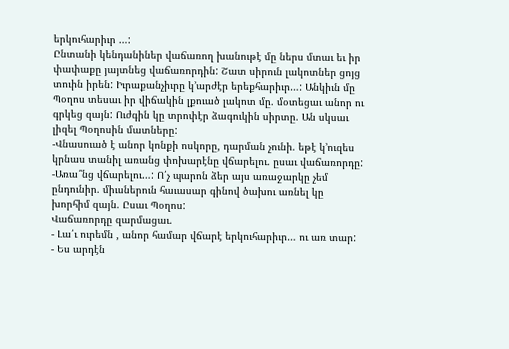երկուհարիւր …:
Ընտանի կենդանիներ վաճառող խանութէ մը ներս մտաւ եւ իր փափաքը յայտնեց վաճառորդին: Շատ սիրուն լակոտներ ցոյց տուին իրեն: Իւրաքանչիւրը կ’արժէր երեքհարիւր…: Անկիւն մը Պօղոս տեսաւ իր վիճակին լքուած լակոտ մը. մօտեցաւ անոր ու գրկեց զայն: Ուժգին կը տրոփէր ձագուկին սիրտը. Ան սկսաւ լիզել Պօղոսին մատները:
-Վնասուած է անոր կոնքի ոսկորը, դարման չունի. եթէ կ’ուզես կրնաս տանիլ առանց փոխարէնը վճարելու. ըսաւ վաճառորդը:
-Առա՞նց վճարելու…: Ո՛չ պարոն ձեր այս առաջարկը չեմ ընդունիր. միւսներուն հաւասար գինով ծախու առնել կը խորհիմ զայն. Ըսաւ Պօղոս:
Վաճառորդը զարմացաւ.
- Լա՛ւ ուրեմն , անոր համար վճարէ երկուհարիւր… ու առ տար:
- Ես արդէն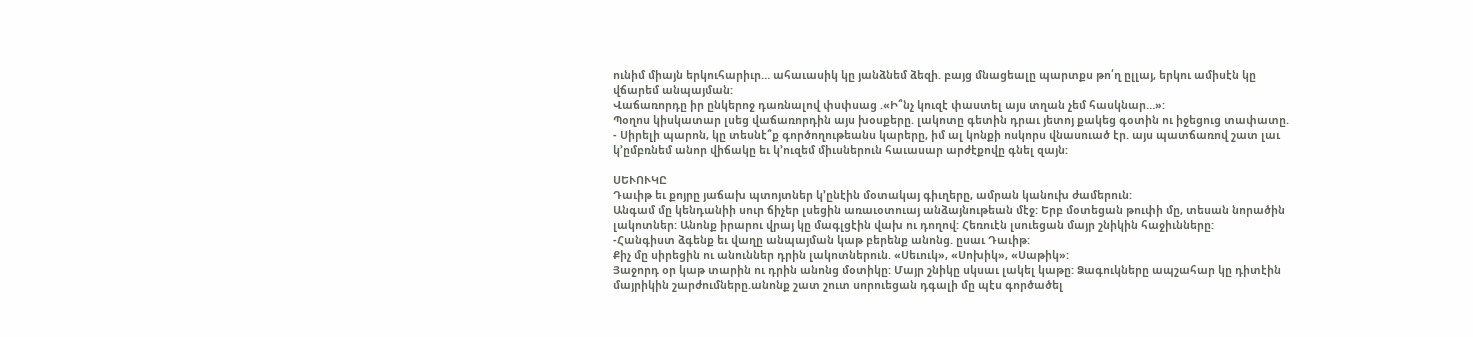ունիմ միայն երկուհարիւր… ահաւասիկ կը յանձնեմ ձեզի. բայց մնացեալը պարտքս թո՛ղ ըլլայ, երկու ամիսէն կը վճարեմ անպայման:
Վաճառորդը իր ընկերոջ դառնալով փսփսաց .«Ի՞նչ կուզէ փաստել այս տղան չեմ հասկնար…»:
Պօղոս կիսկատար լսեց վաճառորդին այս խօսքերը. լակոտը գետին դրաւ յետոյ քակեց գօտին ու իջեցուց տափատը.
- Սիրելի պարոն, կը տեսնէ՞ք գործողութեանս կարերը, իմ ալ կոնքի ոսկորս վնասուած էր. այս պատճառով շատ լաւ կ’ըմբռնեմ անոր վիճակը եւ կ’ուզեմ միւսներուն հաւասար արժէքովը գնել զայն:

ՍԵՒՈՒԿԸ
Դաւիթ եւ քոյրը յաճախ պտոյտներ կ’ընէին մօտակայ գիւղերը, ամրան կանուխ ժամերուն:
Անգամ մը կենդանիի սուր ճիչեր լսեցին առաւօտուայ անձայնութեան մէջ: Երբ մօտեցան թուփի մը, տեսան նորածին լակոտներ: Անոնք իրարու վրայ կը մագլցէին վախ ու դողով: Հեռուէն լսուեցան մայր շնիկին հաջիւնները:
-Հանգիստ ձգենք եւ վաղը անպայման կաթ բերենք անոնց. ըսաւ Դաւիթ:
Քիչ մը սիրեցին ու անուններ դրին լակոտներուն. «Սեւուկ», «Սոխիկ», «Սաթիկ»:
Յաջորդ օր կաթ տարին ու դրին անոնց մօտիկը: Մայր շնիկը սկսաւ լակել կաթը: Ձագուկները ապշահար կը դիտէին մայրիկին շարժումները.անոնք շատ շուտ սորուեցան դգալի մը պէս գործածել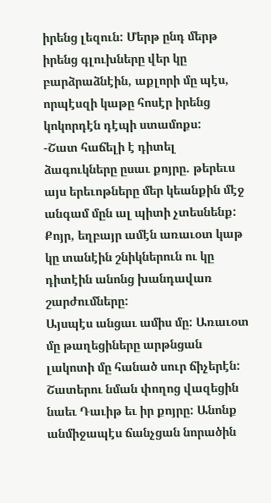իրենց լեզուն: Մերթ ընդ մերթ իրենց գլուխները վեր կը բարձրաձնէին, աքլորի մը պէս, որպէսզի կաթը հոսէր իրենց կոկորդէն դէպի ստամոքս:
-Շատ հաճելի է դիտել ձագուկները ըսաւ քոյրը. թերեւս այս երեւոթները մեր կեանքին մէջ անգամ մըն ալ պիտի չտեսնենք:
Քոյր, եղբայր ամէն առաւօտ կաթ կը տանէին շնիկներուն ու կը դիտէին անոնց խանդավառ շարժումները:
Այսպէս անցաւ ամիս մը: Առաւօտ մը թաղեցիները արթնցան լակոտի մը հանած սուր ճիչերէն: Շատերու նման փողոց վազեցին նաեւ Դաւիթ եւ իր քոյրը: Անոնք անմիջապէս ճանչցան նորածին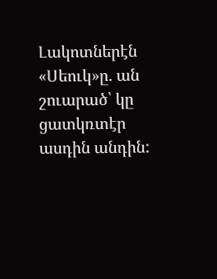Լակոտներէն «Սեուկ»ը. ան շուարած՝ կը ցատկռտէր ասդին անդին: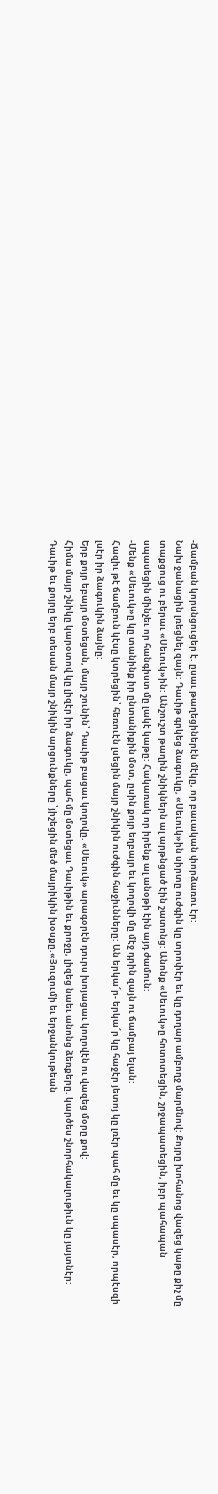-Ճամբան կորսնցուցեր է. ըսաւ թաղեցիներէն մէկը, որ բաւական փորձառու էր:
Նախ ջանացին լռեցնել զայն: Դաւիթ գրկեց ձագուկը, «Սեւուկ»ին սիրտը ուժգին կը տրոփէր եւ կը դողար ամբողջ մարմնով: Քոյրը խոհանոց վազեց կաթը քիչ մը տաքցուց ու բերաւ «Սեւուկ»ին: Անշուշտ թաղին շնիկներն ալ արթնցած էին շատոնց: Անոնք «Սեւուկ»ը հոտոտեցին, շրջապատեցին, իբր պահապան սպասեցին մինչեւ որ հանգիստ մը լակէ կաթը: Հակառակ որ իրենք ալ անօթի էին այդ ժամուն:
-Մենք «Սեւուկ»ը կը տանինք իր ընտանիքին մօտ, ըսին քոյր եղբայր եւ կողովի մը մէջ դրին զայն ու ճամբայ ելան:
Հազիւ թէ ճամբուն կէսը կտրեցին՝ հեռուէն լսեցին մայր շնիկին ուժգին հաջիւնները: Ան երկա՜ր- երկա՜ր կը հաջէր յետոյ կը լռէր պահ մը եւ կը սպասէր, որպէսզի լսէր իր ձագուկին ձայնը:
Երբ քոյր եբայր մօտեցան, մայր շունին՝ Դաւիթ բացաւ կողովը. «Սեւուկ» արագօրէն դուրս խոյացաւ կողովէն ու վազեց մօրը քով:
Հիմա մայր շնիկը կարօտով կը լիզէր իր ձագուկը, պահ մը մօտեցաւ Դաւիթին եւ քրոջը, լիզեց նաեւ անոնց ձեռքերը. կարծես շնորհակալութիւն կը յայտնէր:
Դաւիթ եւ քոյրը երբ տեսան մայր շնիկին արցունքները ՝յիշեցին մեծ մայրիկին խօսքը.«Յուզումի եւ երջանկութեան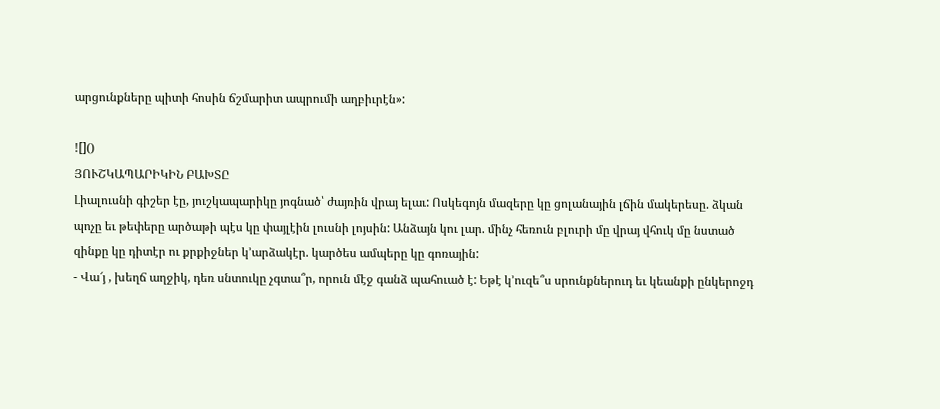արցունքները պիտի հոսին ճշմարիտ ապրումի աղբիւրէն»:

![]()
ՅՈՒՇԿԱՊԱՐԻԿԻՆ ԲԱԽՏԸ
Լիալուսնի գիշեր էը, յուշկապարիկը յոգնած՝ ժայռին վրայ ելաւ: Ոսկեգոյն մազերը կը ցոլանային լճին մակերեսը. ձկան պոչը եւ թեփերը արծաթի պէս կը փայլէին լուսնի լոյսին: Անձայն կու լար. մինչ հեռուն բլուրի մը վրայ վհուկ մը նստած զինքը կը դիտէր ու քրքիջներ կ’արձակէր. կարծես ամպերը կը գոռային:
- Վա՜յ , խեղճ աղջիկ, դեռ սնտուկը չգտա՞ր, որուն մէջ գանձ պահուած է: Եթէ կ’ուզե՞ս սրունքներուդ եւ կեանքի ընկերոջդ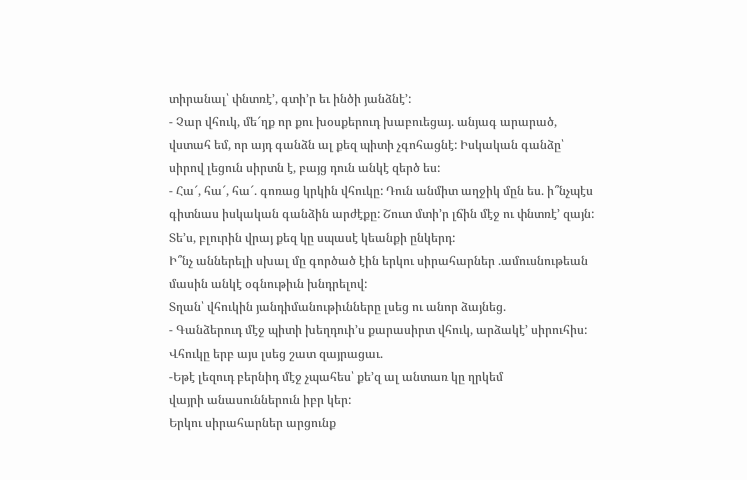տիրանալ՝ փնտռէ’, գտի’ր եւ ինծի յանձնէ’:
- Չար վհուկ, մե՜ղք որ քու խօսքերուդ խաբուեցայ. անյագ արարած, վստահ եմ, որ այդ գանձն ալ քեզ պիտի չգոհացնէ: Իսկական գանձը՝ սիրով լեցուն սիրտն է, բայց դուն անկէ զերծ ես:
- Հա՜, հա՜, հա՜. գոռաց կրկին վհուկը: Դուն անմիտ աղջիկ մըն ես. ի՞նչպէս գիտնաս իսկական գանձին արժէքը: Շուտ մտի’ր լճին մէջ ու փնտռէ’ զայն: Տե’ս, բլուրին վրայ քեզ կը սպասէ կեանքի ընկերդ:
Ի՞նչ աններելի սխալ մը գործած էին երկու սիրահարներ .ամուսնութեան մասին անկէ օգնութիւն խնդրելով:
Տղան՝ վհուկին յանդիմանութիւնները լսեց ու անոր ձայնեց.
- Գանձերուդ մէջ պիտի խեղդուի’ս քարասիրտ վհուկ, արձակէ’ սիրուհիս:
Վհուկը երբ այս լսեց շատ զայրացաւ.
-Եթէ լեզուդ բերնիդ մէջ չպահես՝ քե’զ ալ անտառ կը ղրկեմ
վայրի անասուններուն իբր կեր:
Երկու սիրահարներ արցունք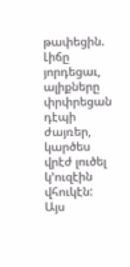թափեցին. Լիճը յորդեցաւ, ալիքները փրփրեցան դէպի ժայռեր, կարծես վրէժ լուծել կ’ուզէին վհուկէն:
Այս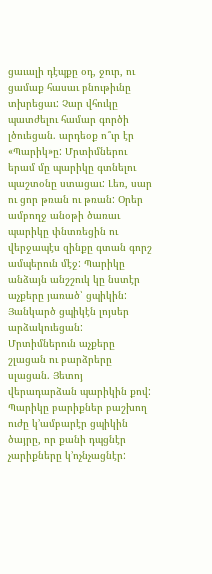ցաւալի դէպքը օդ, ջուր, ու ցամաք հասաւ բնութիւնը տխրեցաւ: Չար վհուկը պատժելու համար գործի լծուեցան. արդեօք ո՞ւր էր «Պարիկ»ը: Մրտիմներու երամ մը պարիկը գտնելու պաշտօնը ստացաւ: Լեռ, սար ու ցոր թռան ու թռան: Օրեր ամբողջ անօթի ծառաւ պարիկը փնտռեցին ու վերջապէս զինքը գտան գորշ ամպերուն մէջ: Պարիկը անձայն անշշուկ կը նստէր աչքերը յառած՝ ցպիկին: Յանկարծ ցպիկէն լոյսեր արձակուեցան: Մրտիմներուն աչքերը շլացան ու բարձրերը սլացան. Յետոյ վերադարձան պարիկին քով: Պարիկը բարիքներ բաշխող ուժը կ’ամբարէր ցպիկին ծայրը, որ քանի դպցնէր չարիքները կ’ոչնչացնէր: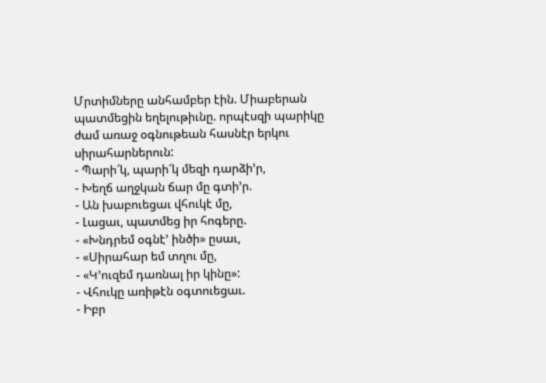Մրտիմները անհամբեր էին. Միաբերան պատմեցին եղելութիւնը. որպէսզի պարիկը ժամ առաջ օգնութեան հասնէր երկու սիրահարներուն:
- Պարի՜կ, պարի՜կ մեզի դարձի’ր,
- Խեղճ աղջկան ճար մը գտի’ր.
- Ան խաբուեցաւ վհուկէ մը,
- Լացաւ, պատմեց իր հոգերը.
- «Խնդրեմ օգնէ’ ինծի» ըսաւ,
- «Սիրահար եմ տղու մը,
- «Կ’ուզեմ դառնալ իր կինը»:
- Վհուկը առիթէն օգտուեցաւ.
- Իբր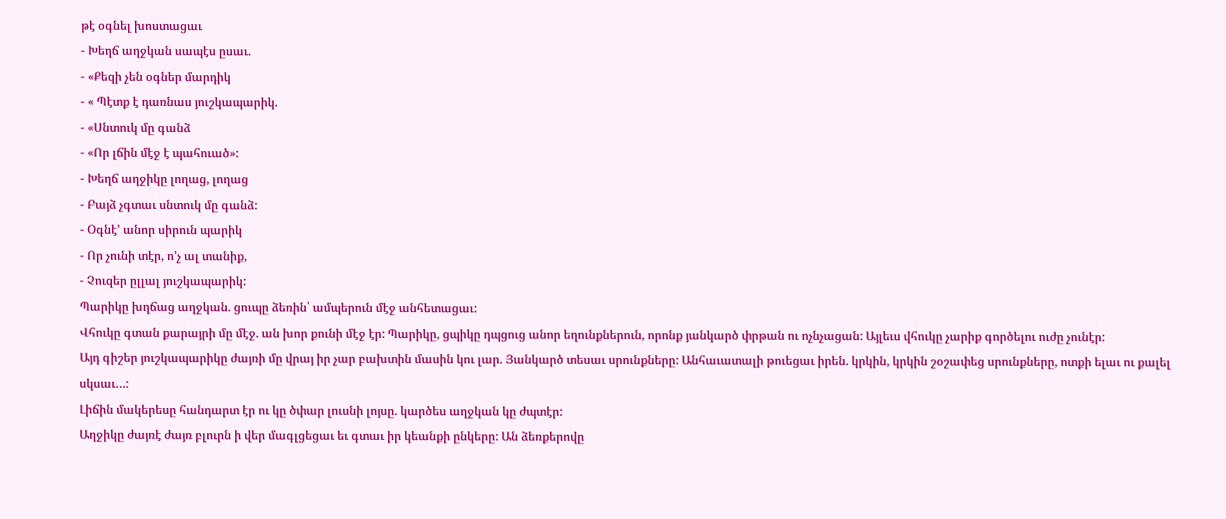թէ օգնել խոստացաւ
- Խեղճ աղջկան սապէս ըսաւ.
- «Քեզի չեն օգներ մարդիկ
- « Պէտք է դառնաս յուշկապարիկ.
- «Սնտուկ մը գանձ
- «Որ լճին մէջ է պահուած»:
- Խեղճ աղջիկը լողաց, լողաց
- Բայձ չգտաւ սնտուկ մը գանձ:
- Օգնէ’ անոր սիրուն պարիկ
- Որ չունի տէր, ո’չ ալ տանիք,
- Չուզեր ըլլալ յուշկապարիկ:
Պարիկը խղճաց աղջկան. ցուպը ձեռին՝ ամպերուն մէջ անհետացաւ:
Վհուկը գտան քարայրի մը մէջ. ան խոր քունի մէջ էր: Պարիկը, ցպիկը դպցուց անոր եղունքներուն, որոնք յանկարծ փրթան ու ոչնչացան: Այլեւս վհուկը չարիք գործելու ուժը չունէր:
Այդ գիշեր յուշկապարիկը ժայռի մը վրայ իր չար բախտին մասին կու լար. Յանկարծ տեսաւ սրունքները: Անհաւատալի թուեցաւ իրեն. կրկին, կրկին շօշափեց սրունքները, ոտքի ելաւ ու քալել սկսաւ…:
Լիճին մակերեսը հանդարտ էր ու կը ծփար լուսնի լոյսը. կարծես աղջկան կը ժպտէր:
Աղջիկը ժայռէ ժայռ բլուրն ի վեր մագլցեցաւ եւ գտաւ իր կեանքի ընկերը: Ան ձեռքերովը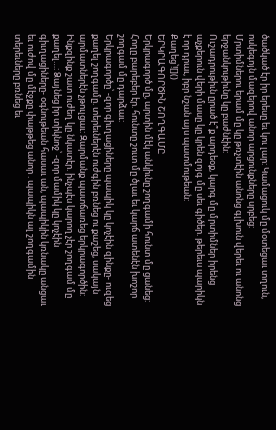ծածկած էր իր երեսը եւ կու լար: Կամացուկ մը մօտեցաւ տղուն, ոսկեգոյն մազերով անոր արցունքները սրբեց:
Մրտիմներու երամ մը կը թռչտէին անոնց գլխուն վերեւ ու անոնց երջանկութիւնը կը բաժնէին:
Ուշադրութիւն ըրած է՞ք արդեօք, կարգ մը մրտիմներ իրենց աչքերուն վերի մասը կը կրեն զոյգ մը սեւ գիծեր. թերեւս պարիկն է որ դրաւ, իբր նշան այս պատմութեան:
Քաղեց՝![]()
ԵՐԿՐԱԳՈՐԾԻՆ ՇՈՂԳԱՄԸ
Երկրագործ մը, արտին մէկ անկիւնը շողգամի հունտ մը ցանեց: Հողը բարեբեր էր. հունտը շուտ մը ծլաւ եւ կարճ ատենէն խոշոր շողգամ մը դարձաւ:
Երկրագործը՝ -զոր գիւղացիները պապիկ կը կոչէին զինքը- ուզեց քաղել շողգամը. տերեւներէն ուժգին բռնեց ու քաշեց, սակայն արմատներէն չթուլցաւ: Զարմանք պատճառեց երկրագործին: Ինքզինք շատ ուժեղ կը նկատէր. ինչպէս կարող չէր շողգամ մը քաղել…: Ձայնեց իր տիկնոջ՝ -զոր մամիկ կը կոչէին գիւղացիները- օգնութեան հասաւ ան, պապիկին կռնակը անցաւ եւ ուժով մը մէջքը փաթթեց անոր . պապիկն ալ շողգամին տերեւները բռնեց եւ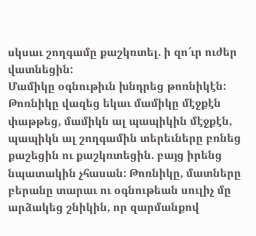սկսաւ շողգամը քաշկռտել. ի զո՜ւր ուժեր վատնեցին:
Մամիկը օգնութիւն խնդրեց թոռնիկէն: Թոռնիկը վազեց եկաւ մամիկը մէջքէն փաթթեց, մամիկն ալ պապիկին մէջքէն, պապիկն ալ շողգամին տերեւները բռնեց քաշեցին ու քաշկռտեցին. բայց իրենց նպատակին չհասան: Թոռնիկը, մատները բերանը տարաւ ու օգնութեան սուլիչ մը արձակեց շնիկին, որ զարմանքով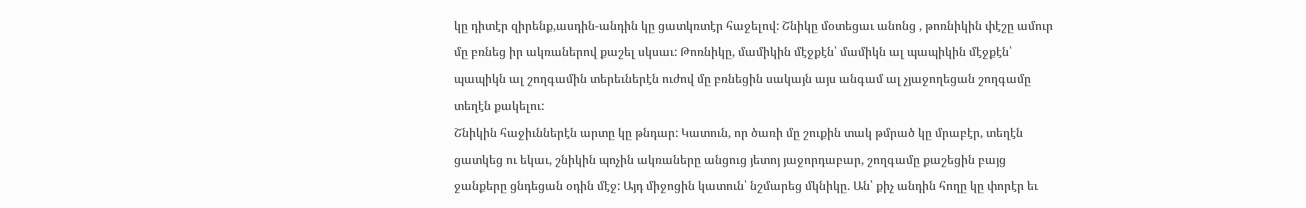կը դիտէր զիրենք,ասդին-անդին կը ցատկռտէր հաջելով: Շնիկը մօտեցաւ անոնց , թոռնիկին փէշը ամուր մը բռնեց իր ակռաներով քաշել սկսաւ: Թոռնիկը, մամիկին մէջքէն՝ մամիկն ալ պապիկին մէջքէն՝ պապիկն ալ շողգամին տերեւներէն ուժով մը բռնեցին սակայն այս անգամ ալ չյաջողեցան շողգամը տեղէն քակելու:
Շնիկին հաջիւններէն արտը կը թնդար: Կատուն, որ ծառի մը շուքին տակ թմրած կը մրաբէր, տեղէն ցատկեց ու եկաւ, շնիկին պոչին ակռաները անցուց յետոյ յաջորդաբար, շողգամը քաշեցին բայց ջանքերը ցնդեցան օդին մէջ: Այդ միջոցին կատուն՝ նշմարեց մկնիկը. Ան՝ քիչ անդին հողը կը փորէր եւ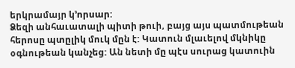երկրամայր կ’որսար:
Ձեզի անհաւատալի պիտի թուի, բայց այս պատմութեան հերոսը պտըլիկ մուկ մըն է: Կատուն մլաւելով մկնիկը օգնութեան կանչեց: Ան նետի մը պէս սուրաց կատուին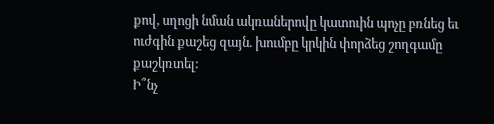քով, սղոցի նման ակռաներովը կատուին պոչը բռնեց եւ ուժգին քաշեց զայն. խումբը կրկին փորձեց շողգամը քաշկռտել:
Ի՞նչ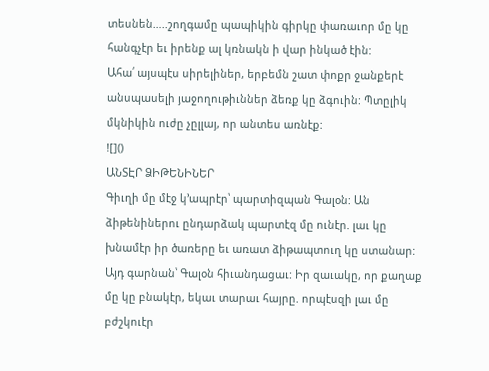տեսնեն…..շողգամը պապիկին գիրկը փառաւոր մը կը հանգչէր եւ իրենք ալ կռնակն ի վար ինկած էին:
Ահա՛ այսպէս սիրելիներ, երբեմն շատ փոքր ջանքերէ անսպասելի յաջողութիւններ ձեռք կը ձգուին: Պտըլիկ մկնիկին ուժը չըլլայ, որ անտես առնէք:
![]()
ԱՆՏԷՐ ՁԻԹԵՆԻՆԵՐ
Գիւղի մը մէջ կ’ապրէր՝ պարտիզպան Գալօն: Ան ձիթենիներու ընդարձակ պարտէզ մը ունէր. լաւ կը խնամէր իր ծառերը եւ առատ ձիթապտուղ կը ստանար:
Այդ գարնան՝ Գալօն հիւանդացաւ: Իր զաւակը, որ քաղաք մը կը բնակէր, եկաւ տարաւ հայրը. որպէսզի լաւ մը բժշկուէր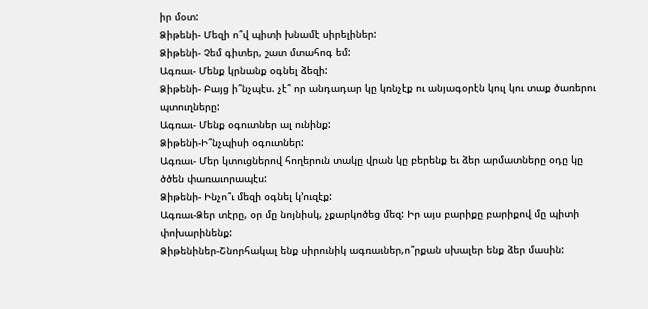իր մօտ:
Ձիթենի- Մեզի ո՞վ պիտի խնամէ սիրելիներ:
Ձիթենի- Չեմ գիտեր, շատ մտահոգ եմ:
Ագռաւ- Մենք կրնանք օգնել ձեզի:
Ձիթենի- Բայց ի՞նչպէս. չէ՞ որ անդադար կը կռնչէք ու անյագօրէն կուլ կու տաք ծառերու պտուղները:
Ագռաւ- Մենք օգուտներ ալ ունինք:
Ձիթենի-Ի՞նչպիսի օգուտներ:
Ագռաւ- Մեր կտուցներով հողերուն տակը վրան կը բերենք եւ ձեր արմատները օդը կը ծծեն փառաւորապէս:
Ձիթենի- Ինչո՞ւ մեզի օգնել կ’ուզէք:
Ագռաւ-Ձեր տէրը, օր մը նոյնիսկ, չքարկոծեց մեզ: Իր այս բարիքը բարիքով մը պիտի փոխարինենք:
Ձիթենիներ-Շնորհակալ ենք սիրունիկ ագռաւներ,ո՞րքան սխալեր ենք ձեր մասին: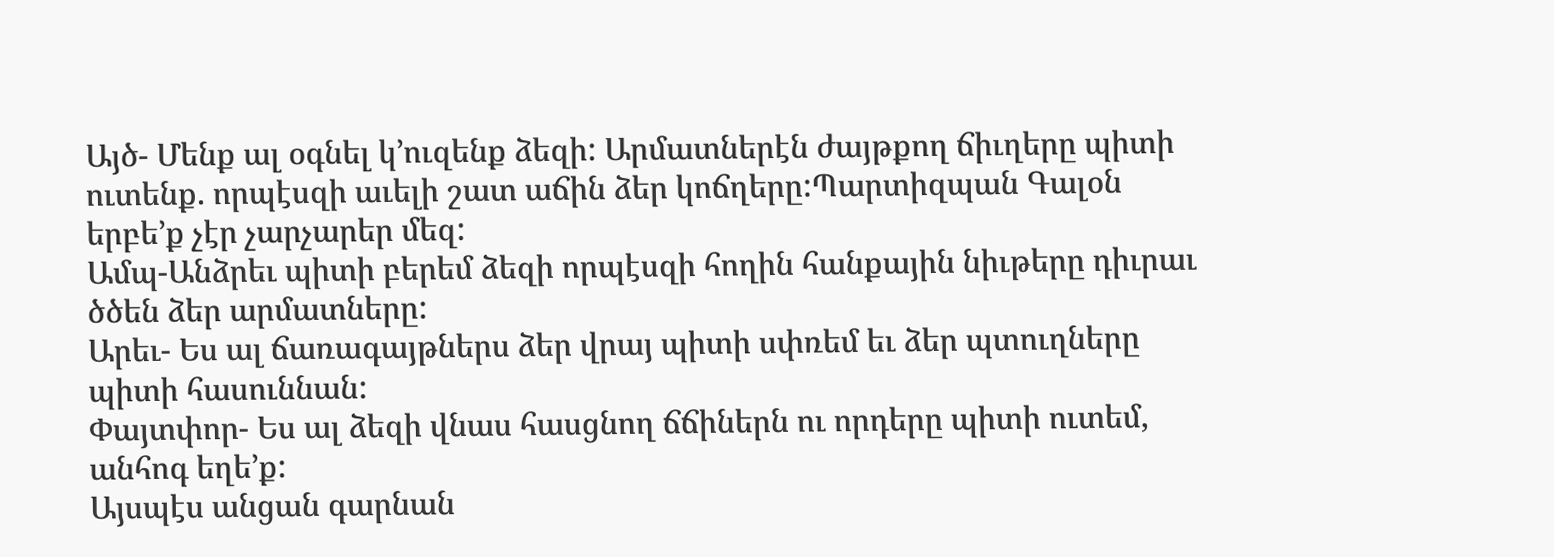Այծ- Մենք ալ օգնել կ’ուզենք ձեզի: Արմատներէն ժայթքող ճիւղերը պիտի ուտենք. որպէսզի աւելի շատ աճին ձեր կոճղերը:Պարտիզպան Գալօն երբե’ք չէր չարչարեր մեզ:
Ամպ-Անձրեւ պիտի բերեմ ձեզի որպէսզի հողին հանքային նիւթերը դիւրաւ ծծեն ձեր արմատները:
Արեւ- Ես ալ ճառագայթներս ձեր վրայ պիտի սփռեմ եւ ձեր պտուղները պիտի հասուննան:
Փայտփոր- Ես ալ ձեզի վնաս հասցնող ճճիներն ու որդերը պիտի ուտեմ, անհոգ եղե’ք:
Այսպէս անցան գարնան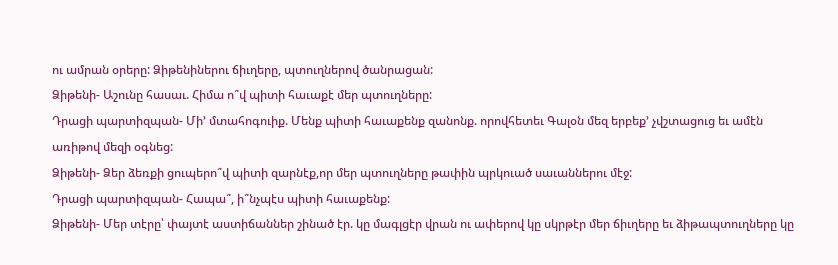ու ամրան օրերը: Ձիթենիներու ճիւղերը, պտուղներով ծանրացան:
Ձիթենի- Աշունը հասաւ. Հիմա ո՞վ պիտի հաւաքէ մեր պտուղները:
Դրացի պարտիզպան- Մի’ մտահոգուիք. Մենք պիտի հաւաքենք զանոնք. որովհետեւ Գալօն մեզ երբեք’ չվշտացուց եւ ամէն առիթով մեզի օգնեց:
Ձիթենի- Ձեր ձեռքի ցուպերո՞վ պիտի զարնէք,որ մեր պտուղները թափին պրկուած սաւաններու մէջ:
Դրացի պարտիզպան- Հապա՞, ի՞նչպէս պիտի հաւաքենք:
Ձիթենի- Մեր տէրը՝ փայտէ աստիճաններ շինած էր. կը մագլցէր վրան ու ափերով կը սկրթէր մեր ճիւղերը եւ ձիթապտուղները կը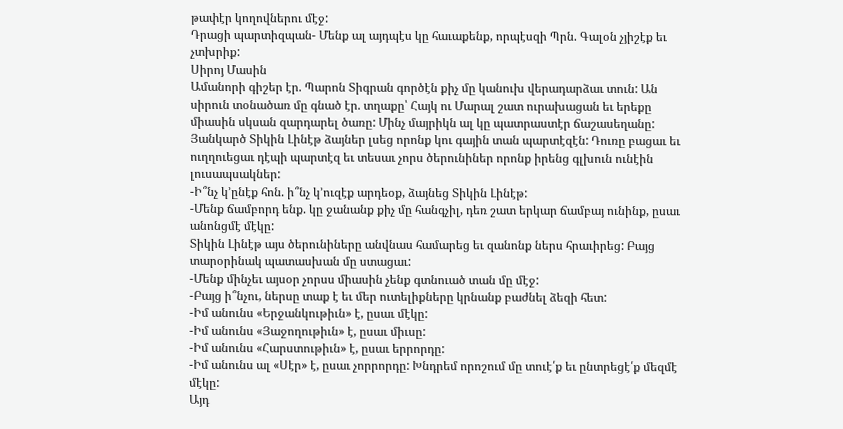թափէր կողովներու մէջ:
Դրացի պարտիզպան- Մենք ալ այդպէս կը հաւաքենք, որպէսզի Պրն. Գալօն չյիշէք եւ չտխրիք:
Սիրոյ Մասին
Ամանորի գիշեր էր. Պարոն Տիգրան գործէն քիչ մը կանուխ վերադարձաւ տուն: Ան սիրուն տօնածառ մը գնած էր. տղաքը՝ Հայկ ու Մարալ շատ ուրախացան եւ երեքը միասին սկսան զարդարել ծառը: Մինչ մայրիկն ալ կը պատրաստէր ճաշասեղանը:
Յանկարծ Տիկին Լինէթ ձայներ լսեց որոնք կու գային տան պարտէզէն: Դուռը բացաւ եւ ուղղուեցաւ դէպի պարտէզ եւ տեսաւ չորս ծերունիներ որոնք իրենց գլխուն ունէին լուսապսակներ:
-Ի՞նչ կ’ընէք հոն. ի՞նչ կ’ուզէք արդեօք, ձայնեց Տիկին Լինէթ:
-Մենք ճամբորդ ենք. կը ջանանք քիչ մը հանգչիլ, դեռ շատ երկար ճամբայ ունինք, ըսաւ անոնցմէ մէկը:
Տիկին Լինէթ այս ծերունիները անվնաս համարեց եւ զանոնք ներս հրաւիրեց: Բայց տարօրինակ պատասխան մը ստացաւ:
-Մենք մինչեւ այսօր չորսս միասին չենք գտնուած տան մը մէջ:
-Բայց ի՞նչու, ներսը տաք է եւ մեր ուտելիքները կրնանք բաժնել ձեզի հետ:
-Իմ անունս «Երջանկութիւն» է, ըսաւ մէկը:
-Իմ անունս «Յաջողութիւն» է, ըսաւ միւսը:
-Իմ անունս «Հարստութիւն» է, ըսաւ երրորդը:
-Իմ անունս ալ «Սէր» է, ըսաւ չորրորդը: Խնդրեմ որոշում մը տուէ՛ք եւ ընտրեցէ՛ք մեզմէ մէկը:
Այդ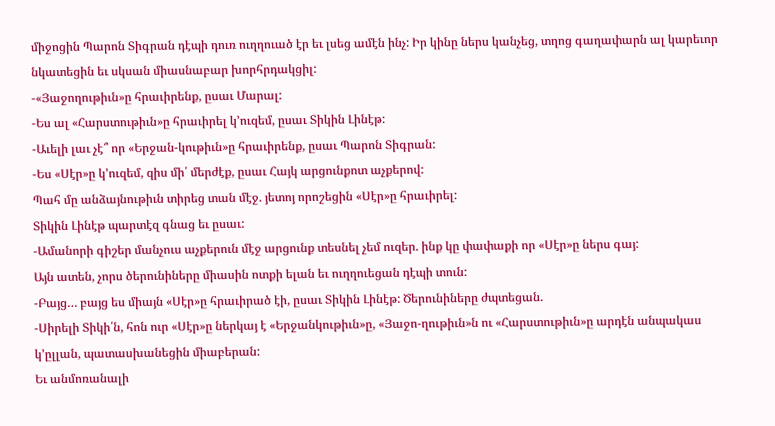միջոցին Պարոն Տիգրան դէպի դուռ ուղղուած էր եւ լսեց ամէն ինչ: Իր կինը ներս կանչեց, տղոց գաղափարն ալ կարեւոր նկատեցին եւ սկսան միասնաբար խորհրդակցիլ:
-«Յաջողութիւն»ը հրաւիրենք, ըսաւ Մարալ:
-Ես ալ «Հարստութիւն»ը հրաւիրել կ’ուզեմ, ըսաւ Տիկին Լինէթ:
-Աւելի լաւ չէ՞ որ «Երջան-կութիւն»ը հրաւիրենք, ըսաւ Պարոն Տիգրան:
-Ես «Սէր»ը կ’ուզեմ, զիս մի՛ մերժէք, ըսաւ Հայկ արցունքոտ աչքերով:
Պահ մը անձայնութիւն տիրեց տան մէջ. յետոյ որոշեցին «Սէր»ը հրաւիրել:
Տիկին Լինէթ պարտէզ գնաց եւ ըսաւ:
-Ամանորի գիշեր մանչուս աչքերուն մէջ արցունք տեսնել չեմ ուզեր. ինք կը փափաքի որ «Սէր»ը ներս գայ:
Այն ատեն, չորս ծերունիները միասին ոտքի ելան եւ ուղղուեցան դէպի տուն:
-Բայց… բայց ես միայն «Սէր»ը հրաւիրած էի, ըսաւ Տիկին Լինէթ: Ծերունիները ժպտեցան.
-Սիրելի Տիկի՛ն, հոն ուր «Սէր»ը ներկայ է «Երջանկութիւն»ը, «Յաջո-ղութիւն»ն ու «Հարստութիւն»ը արդէն անպակաս կ’ըլլան, պատասխանեցին միաբերան:
Եւ անմոռանալի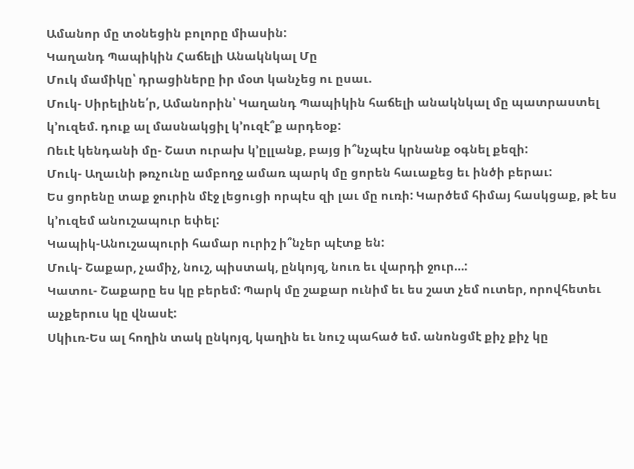Ամանոր մը տօնեցին բոլորը միասին:
Կաղանդ Պապիկին Հաճելի Անակնկալ Մը
Մուկ մամիկը՝ դրացիները իր մօտ կանչեց ու ըսաւ.
Մուկ- Սիրելինե՛ր, Ամանորին՝ Կաղանդ Պապիկին հաճելի անակնկալ մը պատրաստել կ’ուզեմ. դուք ալ մասնակցիլ կ’ուզէ՞ք արդեօք:
Ոեւէ կենդանի մը- Շատ ուրախ կ’ըլլանք, բայց ի՞նչպէս կրնանք օգնել քեզի:
Մուկ- Աղաւնի թռչունը ամբողջ ամառ պարկ մը ցորեն հաւաքեց եւ ինծի բերաւ:
Ես ցորենը տաք ջուրին մէջ լեցուցի որպէս զի լաւ մը ուռի: Կարծեմ հիմայ հասկցաք, թէ ես կ’ուզեմ անուշապուր եփել:
Կապիկ-Անուշապուրի համար ուրիշ ի՞նչեր պէտք են:
Մուկ- Շաքար, չամիչ, նուշ, պիստակ, ընկոյզ, նուռ եւ վարդի ջուր…:
Կատու- Շաքարը ես կը բերեմ: Պարկ մը շաքար ունիմ եւ ես շատ չեմ ուտեր, որովհետեւ աչքերուս կը վնասէ:
Սկիւռ-Ես ալ հողին տակ ընկոյզ, կաղին եւ նուշ պահած եմ. անոնցմէ քիչ քիչ կը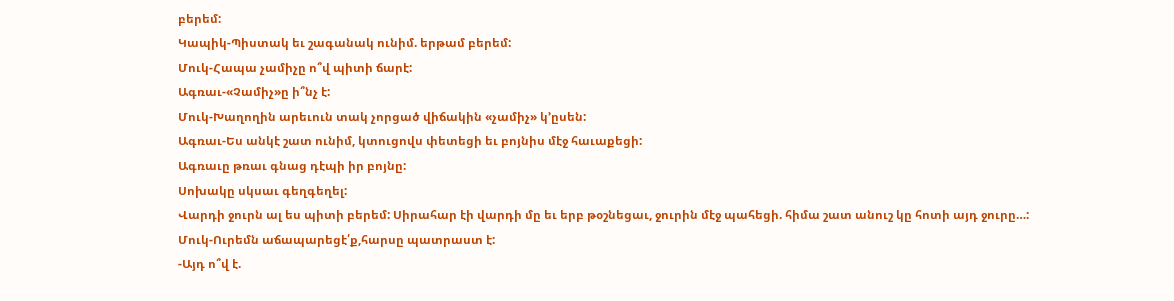բերեմ:
Կապիկ-Պիստակ եւ շագանակ ունիմ. երթամ բերեմ:
Մուկ-Հապա չամիչը ո՞վ պիտի ճարէ:
Ագռաւ-«Չամիչ»ը ի՞նչ է:
Մուկ-Խաղողին արեւուն տակ չորցած վիճակին «չամիչ» կ’ըսեն:
Ագռաւ-Ես անկէ շատ ունիմ, կտուցովս փետեցի եւ բոյնիս մէջ հաւաքեցի:
Ագռաւը թռաւ գնաց դէպի իր բոյնը:
Սոխակը սկսաւ գեղգեղել:
Վարդի ջուրն ալ ես պիտի բերեմ: Սիրահար էի վարդի մը եւ երբ թօշնեցաւ, ջուրին մէջ պահեցի. հիմա շատ անուշ կը հոտի այդ ջուրը…:
Մուկ-Ուրեմն աճապարեցէ՛ք,հարսը պատրաստ է:
-Այդ ո՞վ է.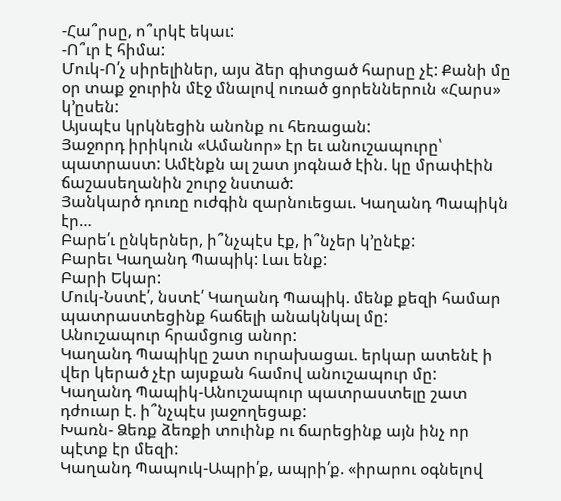-Հա՞րսը, ո՞ւրկէ եկաւ:
-Ո՞ւր է հիմա:
Մուկ-Ո՛չ սիրելիներ, այս ձեր գիտցած հարսը չէ: Քանի մը օր տաք ջուրին մէջ մնալով ուռած ցորեններուն «Հարս» կ’ըսեն:
Այսպէս կրկնեցին անոնք ու հեռացան:
Յաջորդ իրիկուն «Ամանոր» էր եւ անուշապուրը՝ պատրաստ: Ամէնքն ալ շատ յոգնած էին. կը մրափէին ճաշասեղանին շուրջ նստած:
Յանկարծ դուռը ուժգին զարնուեցաւ. Կաղանդ Պապիկն էր…
Բարե՛ւ ընկերներ, ի՞նչպէս էք, ի՞նչեր կ’ընէք:
Բարեւ Կաղանդ Պապիկ: Լաւ ենք:
Բարի Եկար:
Մուկ-Նստէ՛, նստէ՛ Կաղանդ Պապիկ. մենք քեզի համար պատրաստեցինք հաճելի անակնկալ մը:
Անուշապուր հրամցուց անոր:
Կաղանդ Պապիկը շատ ուրախացաւ. երկար ատենէ ի վեր կերած չէր այսքան համով անուշապուր մը:
Կաղանդ Պապիկ-Անուշապուր պատրաստելը շատ դժուար է. ի՞նչպէս յաջողեցաք:
Խառն- Ձեռք ձեռքի տուինք ու ճարեցինք այն ինչ որ պէտք էր մեզի:
Կաղանդ Պապուկ-Ապրի՛ք, ապրի՛ք. «իրարու օգնելով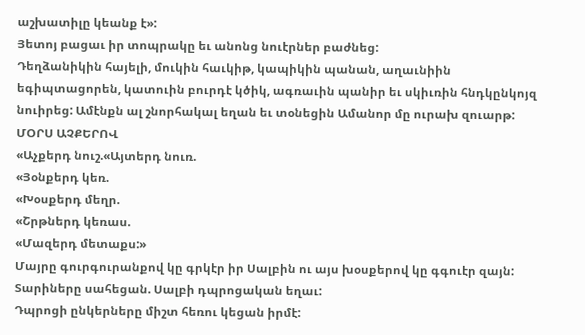աշխատիլը կեանք է»:
Յետոյ բացաւ իր տոպրակը եւ անոնց նուէրներ բաժնեց:
Դեղձանիկին հայելի, մուկին հաւկիթ, կապիկին պանան, աղաւնիին եգիպտացորեն, կատուին բուրդէ կծիկ, ագռաւին պանիր եւ սկիւռին հնդկընկոյզ նուիրեց: Ամէնքն ալ շնորհակալ եղան եւ տօնեցին Ամանոր մը ուրախ զուարթ:
ՄՕՐՍ ԱՉՔԵՐՈՎ
«Աչքերդ նուշ.«Այտերդ նուռ.
«Յօնքերդ կեռ.
«Խօսքերդ մեղր.
«Շրթներդ կեռաս.
«Մազերդ մետաքս:»
Մայրը գուրգուրանքով կը գրկէր իր Սալբին ու այս խօսքերով կը գգուէր զայն: Տարիները սահեցան. Սալբի դպրոցական եղաւ:
Դպրոցի ընկերները միշտ հեռու կեցան իրմէ: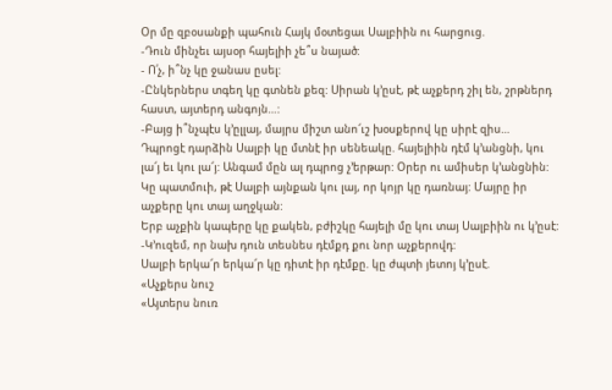Օր մը զբօսանքի պահուն Հայկ մօտեցաւ Սալբիին ու հարցուց.
-Դուն մինչեւ այսօր հայելիի չե՞ս նայած:
- Ո՛չ, ի՞նչ կը ջանաս ըսել:
-Ընկերներս տգեղ կը գտնեն քեզ: Սիրան կ’ըսէ, թէ աչքերդ շիլ են, շրթներդ հաստ, այտերդ անգոյն…:
-Բայց ի՞նչպէս կ’ըլլայ, մայրս միշտ անո՜ւշ խօսքերով կը սիրէ զիս…
Դպրոցէ դարձին Սալբի կը մտնէ իր սենեակը. հայելիին դէմ կ’անցնի, կու լա՜յ եւ կու լա՜յ: Անգամ մըն ալ դպրոց չ’երթար: Օրեր ու ամիսեր կ’անցնին:
Կը պատմուի, թէ Սալբի այնքան կու լայ, որ կոյր կը դառնայ: Մայրը իր աչքերը կու տայ աղջկան:
Երբ աչքին կապերը կը քակեն, բժիշկը հայելի մը կու տայ Սալբիին ու կ’ըսէ:
-Կ’ուզեմ, որ նախ դուն տեսնես դէմքդ քու նոր աչքերովդ:
Սալբի երկա՜ր երկա՜ր կը դիտէ իր դէմքը. կը ժպտի յետոյ կ’ըսէ.
«Աչքերս նուշ
«Այտերս նուռ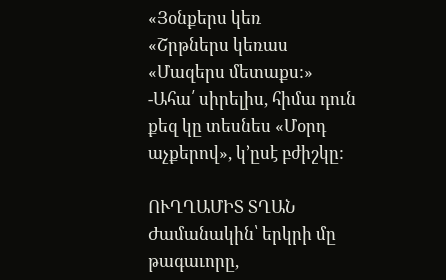«Յօնքերս կեռ
«Շրթներս կեռաս
«Մազերս մետաքս:»
-Ահա՛ սիրելիս, հիմա դուն քեզ կը տեսնես «Մօրդ աչքերով», կ’ըսէ բժիշկը:

ՈՒՂՂԱՄԻՏ ՏՂԱՆ
Ժամանակին՝ երկրի մը թագաւորը,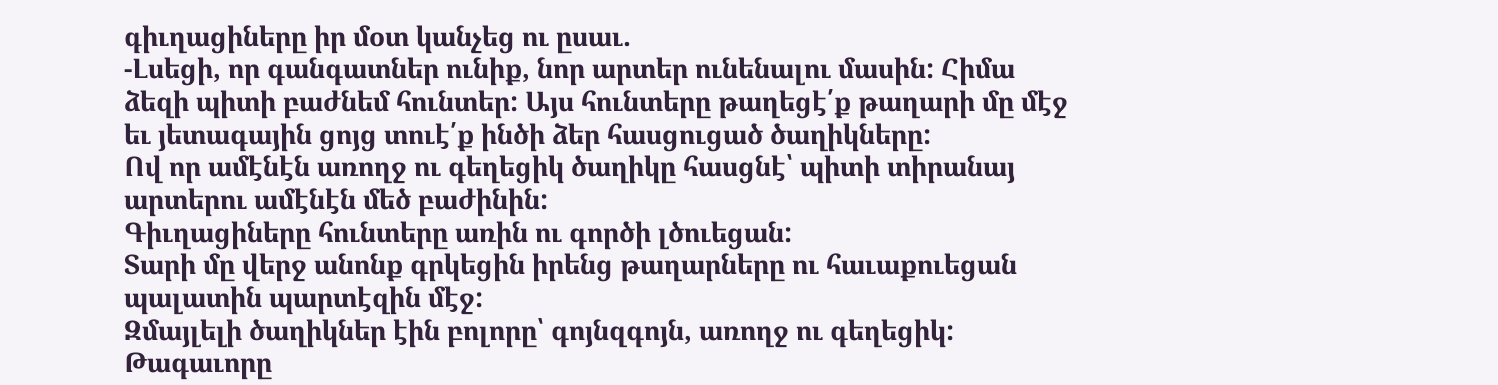գիւղացիները իր մօտ կանչեց ու ըսաւ.
-Լսեցի, որ գանգատներ ունիք, նոր արտեր ունենալու մասին: Հիմա ձեզի պիտի բաժնեմ հունտեր: Այս հունտերը թաղեցէ՛ք թաղարի մը մէջ եւ յետագային ցոյց տուէ՛ք ինծի ձեր հասցուցած ծաղիկները:
Ով որ ամէնէն առողջ ու գեղեցիկ ծաղիկը հասցնէ՝ պիտի տիրանայ արտերու ամէնէն մեծ բաժինին:
Գիւղացիները հունտերը առին ու գործի լծուեցան:
Տարի մը վերջ անոնք գրկեցին իրենց թաղարները ու հաւաքուեցան պալատին պարտէզին մէջ:
Զմայլելի ծաղիկներ էին բոլորը՝ գոյնզգոյն, առողջ ու գեղեցիկ:
Թագաւորը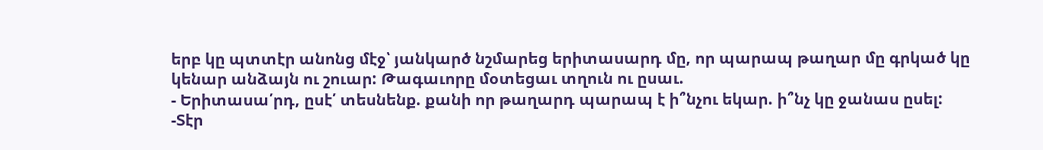երբ կը պտտէր անոնց մէջ՝ յանկարծ նշմարեց երիտասարդ մը, որ պարապ թաղար մը գրկած կը կենար անձայն ու շուար: Թագաւորը մօտեցաւ տղուն ու ըսաւ.
- Երիտասա՛րդ, ըսէ՛ տեսնենք. քանի որ թաղարդ պարապ է ի՞նչու եկար. ի՞նչ կը ջանաս ըսել:
-Տէր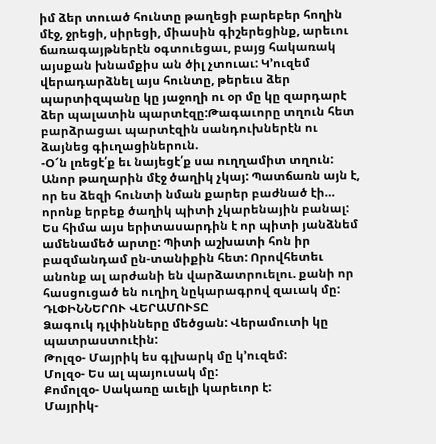իմ ձեր տուած հունտը թաղեցի բարեբեր հողին մէջ, ջրեցի, սիրեցի, միասին գիշերեցինք, արեւու ճառագայթներէն օգտուեցաւ, բայց հակառակ այսքան խնամքիս ան ծիլ չտուաւ: Կ’ուզեմ վերադարձնել այս հունտը, թերեւս ձեր պարտիզպանը կը յաջողի ու օր մը կը զարդարէ ձեր պալատին պարտէզը:Թագաւորը տղուն հետ բարձրացաւ պարտէզին սանդուխներէն ու ձայնեց գիւղացիներուն.
-Օ՜ն լռեցէ՛ք եւ նայեցէ՛ք սա ուղղամիտ տղուն: Անոր թաղարին մէջ ծաղիկ չկայ: Պատճառն այն է, որ ես ձեզի հունտի նման քարեր բաժնած էի… որոնք երբեք ծաղիկ պիտի չկարենային բանալ: Ես հիմա այս երիտասարդին է որ պիտի յանձնեմ ամենամեծ արտը: Պիտի աշխատի հոն իր բազմանդամ ըն-տանիքին հետ: Որովհետեւ անոնք ալ արժանի են վարձատրուելու. քանի որ հասցուցած են ուղիղ նըկարագրով զաւակ մը:
ԴԼՓԻՆՆԵՐՈՒ ՎԵՐԱՄՈՒՏԸ
Ձագուկ դլփինները մեծցան: Վերամուտի կը պատրաստուէին:
Թոլզօ- Մայրիկ ես գլխարկ մը կ’ուզեմ:
Մոլզօ- Ես ալ պայուսակ մը:
Քոմոլզօ- Սակառը աւելի կարեւոր է:
Մայրիկ-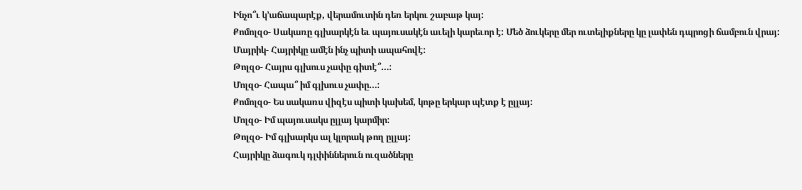Ինչո՞ւ կ’աճապարէք, վերամուտին դեռ երկու շաբաթ կայ:
Քոմոլզօ- Սակառը գլխարկէն եւ պայուսակէն աւելի կարեւոր է: Մեծ ձուկերը մեր ուտելիքները կը լափեն դպրոցի ճամբուն վրայ:
Մայրիկ- Հայրիկը ամէն ինչ պիտի ապահովէ:
Թոլզօ- Հայրս գլխուս չափը գիտէ՞…:
Մոլզօ- Հապա՞ իմ գլխուս չափը…:
Քոմոլզօ- Ես սակառս վիզէս պիտի կախեմ, կոթը երկար պէտք է ըլլայ:
Մոլզօ- Իմ պայուսակս ըլլայ կարմիր:
Թոլզօ- Իմ գլխարկս ալ կլորակ թող ըլլայ:
Հայրիկը ձագուկ դլփիններուն ուզածները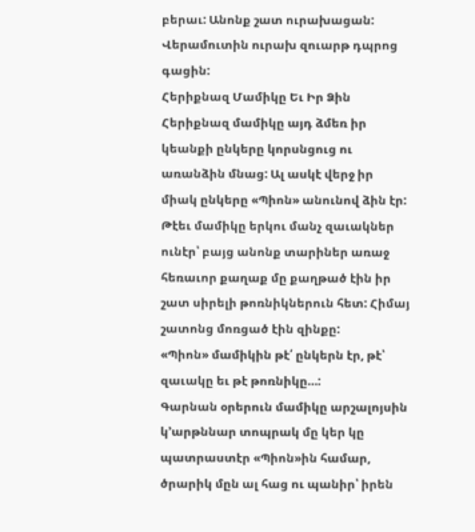բերաւ: Անոնք շատ ուրախացան: Վերամուտին ուրախ զուարթ դպրոց գացին:
Հերիքնազ Մամիկը Եւ Իր Ձին
Հերիքնազ մամիկը այդ ձմեռ իր կեանքի ընկերը կորսնցուց ու առանձին մնաց: Ալ ասկէ վերջ իր միակ ընկերը «Պիոն» անունով ձին էր: Թէեւ մամիկը երկու մանչ զաւակներ ունէր՝ բայց անոնք տարիներ առաջ հեռաւոր քաղաք մը քաղթած էին իր շատ սիրելի թոռնիկներուն հետ: Հիմայ շատոնց մոռցած էին զինքը:
«Պիոն» մամիկին թէ՛ ընկերն էր, թէ՝ զաւակը եւ թէ թոռնիկը…:
Գարնան օրերուն մամիկը արշալոյսին կ’արթննար տոպրակ մը կեր կը պատրաստէր «Պիոն»ին համար, ծրարիկ մըն ալ հաց ու պանիր՝ իրեն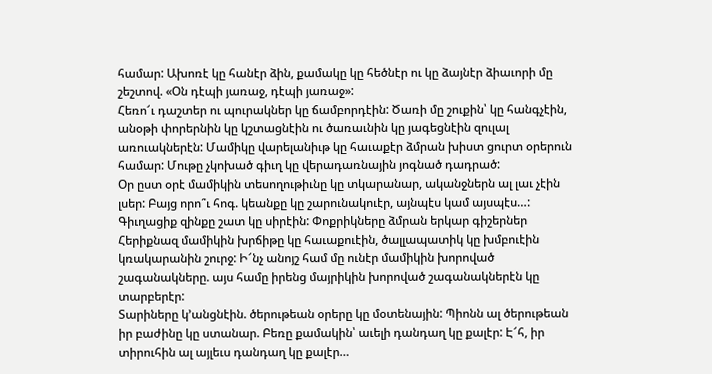համար: Ախոռէ կը հանէր ձին, քամակը կը հեծնէր ու կը ձայնէր ձիաւորի մը շեշտով. «Օն դէպի յառաջ, դէպի յառաջ»:
Հեռո՜ւ դաշտեր ու պուրակներ կը ճամբորդէին: Ծառի մը շուքին՝ կը հանգչէին, անօթի փորերնին կը կշտացնէին ու ծառաւնին կը յագեցնէին զուլալ առուակներէն: Մամիկը վարելանիւթ կը հաւաքէր ձմրան խիստ ցուրտ օրերուն համար: Մութը չկոխած գիւղ կը վերադառնային յոգնած դադրած:
Օր ըստ օրէ մամիկին տեսողութիւնը կը տկարանար, ականջներն ալ լաւ չէին լսեր: Բայց որո՞ւ հոգ. կեանքը կը շարունակուէր, այնպէս կամ այսպէս…:
Գիւղացիք զինքը շատ կը սիրէին: Փոքրիկները ձմրան երկար գիշերներ Հերիքնազ մամիկին խրճիթը կը հաւաքուէին, ծալլապատիկ կը խմբուէին կռակարանին շուրջ: Ի՜նչ անոյշ համ մը ունէր մամիկին խորոված շագանակները. այս համը իրենց մայրիկին խորոված շագանակներէն կը տարբերէր:
Տարիները կ’անցնէին. ծերութեան օրերը կը մօտենային: Պիոնն ալ ծերութեան իր բաժինը կը ստանար. Բեռը քամակին՝ աւելի դանդաղ կը քալէր: Է՜հ, իր տիրուհին ալ այլեւս դանդաղ կը քալէր…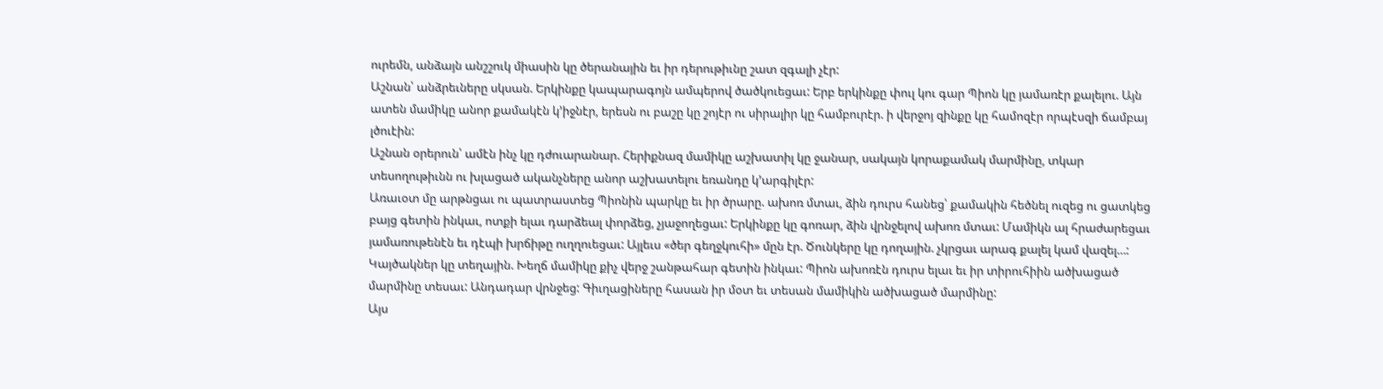ուրեմն, անձայն անշշուկ միասին կը ծերանային եւ իր դերութիւնը շատ զգալի չէր:
Աշնան՝ անձրեւները սկսան. Երկինքը կապարագոյն ամպերով ծածկուեցաւ: Երբ երկինքը փուլ կու գար Պիոն կը յամառէր քալելու. Այն ատեն մամիկը անոր քամակէն կ’իջնէր, երեսն ու բաշը կը շոյէր ու սիրալիր կը համբուրէր. ի վերջոյ զինքը կը համոզէր որպէսզի ճամբայ լծուէին:
Աշնան օրերուն՝ ամէն ինչ կը դժուարանար. Հերիքնազ մամիկը աշխատիլ կը ջանար, սակայն կորաքամակ մարմինը, տկար տեսողութիւնն ու խլացած ականչները անոր աշխատելու եռանդը կ’արգիլէր:
Առաւօտ մը արթնցաւ ու պատրաստեց Պիոնին պարկը եւ իր ծրարը. ախոռ մտաւ, ձին դուրս հանեց՝ քամակին հեծնել ուզեց ու ցատկեց բայց գետին ինկաւ, ոտքի ելաւ դարձեալ փորձեց, չյաջողեցաւ: Երկինքը կը գոռար, ձին վրնջելով ախոռ մտաւ: Մամիկն ալ հրաժարեցաւ յամառութենէն եւ դէպի խրճիթը ուղղուեցաւ: Այլեւս «ծեր գեղջկուհի» մըն էր. Ծունկերը կը դողային. չկրցաւ արագ քալել կամ վազել…: Կայծակներ կը տեղային. Խեղճ մամիկը քիչ վերջ շանթահար գետին ինկաւ: Պիոն ախոռէն դուրս ելաւ եւ իր տիրուհիին ածխացած մարմինը տեսաւ: Անդադար վրնջեց: Գիւղացիները հասան իր մօտ եւ տեսան մամիկին ածխացած մարմինը:
Այս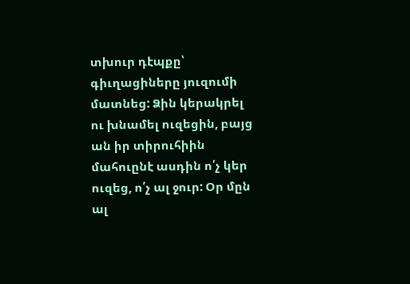տխուր դէպքը՝ գիւղացիները յուզումի մատնեց: Ձին կերակրել ու խնամել ուզեցին, բայց ան իր տիրուհիին մահուընէ ասդին ո՛չ կեր ուզեց, ո՛չ ալ ջուր: Օր մըն ալ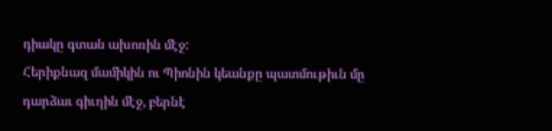դիակը գտան ախոռին մէջ:
Հերիքնազ մամիկին ու Պիոնին կեանքը պատմութիւն մը դարձաւ գիւղին մէջ, բերնէ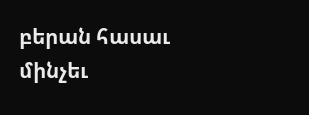բերան հասաւ մինչեւ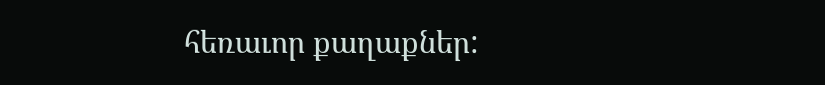հեռաւոր քաղաքներ: